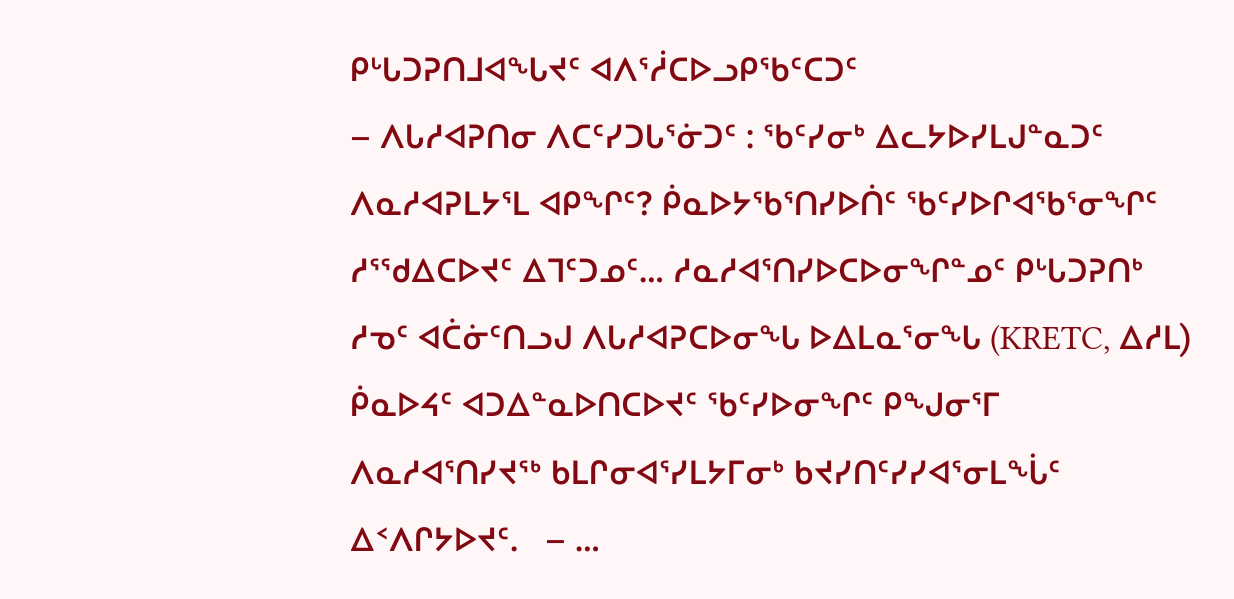ᑭᒡᒐᑐᕈᑎᒧᐊᖓᔪᑦ ᐊᐱᕐᓲᑕᐅᓗᑭᖃᑦᑕᑐᑦ
– ᐱᒐᓱᐊᕈᑎᓂ ᐱᑕᑦᓯᑐᒐᕐᓃᑐᑦ : ᖃᑦᓯᓂᒃ ᐃᓚᔭᐅᓯᒪᒍᓐᓇᑐᑦ ᐱᓇᓱᐊᕈᒪᔭᕐᒪ ᐊᑭᖏᑦ? ᑮᓇᐅᔭᖃᕐᑎᓯᐅᑏᑦ ᖃᑦᓯᐅᒋᐊᖃᕐᓂᖏᑦ ᓱᕐᖁᐃᑕᐅᔪᑦ ᐃᒣᑦᑐᓄᑦ… ᓱᓇᓱᐊᕐᑎᓯᐅᑕᐅᓂᖏᓐᓄᑦ ᑭᒡᒐᑐᕈᑎᒃ ᓱᓀᑦ ᐊᑖᓃᑦᑎᓗᒍ ᐱᒐᓱᐊᕈᑕᐅᓂᖓ ᐅᐃᒪᓇᕐᓂᖓ (KRETC, ᐃᓱᒪ) ᑮᓇᐅᔦᑦ ᐊᑐᐃᓐᓇᐅᑎᑕᐅᔪᑦ ᖃᑦᓯᐅᓂᖏᑦ ᑭᖑᓂᕐᒥ ᐱᓇᓱᐊᕐᑎᓯᔪᖅ ᑲᒪᒋᓂᐊᕐᓯᒪᔭᒥᓂᒃ ᑲᔪᓯᑎᑦᓯᓯᐊᕐᓂᒪᖔᑦ ᐃᑉᐱᒋᔭᐅᔪᑦ.   – …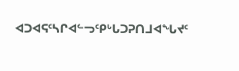ᐊᑐᐊᕋᑦᓴᒋᐊᓪᓓᑦᑭᒡᒐᑐᕈᑎᒧᐊᖓᔪᑦ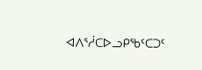ᐊᐱᕐᓲᑕᐅᓗᑭᖃᑦᑕᑐᑦ